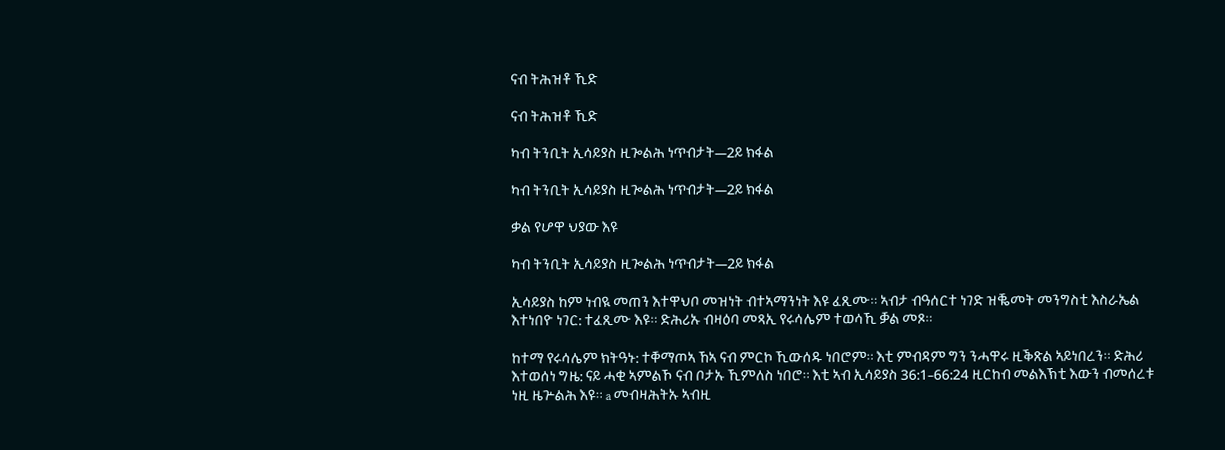ናብ ትሕዝቶ ኺድ

ናብ ትሕዝቶ ኺድ

ካብ ትንቢት ኢሳይያስ ዚጐልሕ ነጥብታት—2ይ ክፋል

ካብ ትንቢት ኢሳይያስ ዚጐልሕ ነጥብታት—2ይ ክፋል

ቃል የሆዋ ህያው እዩ

ካብ ትንቢት ኢሳይያስ ዚጐልሕ ነጥብታት—2ይ ክፋል

ኢሳይያስ ከም ነብዪ መጠን እተዋህቦ መዝነት ብተኣማንነት እዩ ፈጺሙ። ኣብታ ብዓሰርተ ነገድ ዝቘመት መንግስቲ እስራኤል እተነበዮ ነገር: ተፈጺሙ እዩ። ድሕሪኡ ብዛዕባ መጻኢ የሩሳሌም ተወሳኺ ቓል መጾ።

ከተማ የሩሳሌም ክትዓኑ: ተቐማጦኣ ኸኣ ናብ ምርኮ ኺውሰዱ ነበሮም። እቲ ምብዳም ግን ንሓዋሩ ዚቕጽል ኣይነበረን። ድሕሪ እተወሰነ ግዜ: ናይ ሓቂ ኣምልኾ ናብ ቦታኡ ኺምለስ ነበሮ። እቲ ኣብ ኢሳይያስ 36:1–66:24 ዚርከብ መልእኽቲ እውን ብመሰረቱ ነዚ ዜጕልሕ እዩ። a መብዛሕትኡ ኣብዚ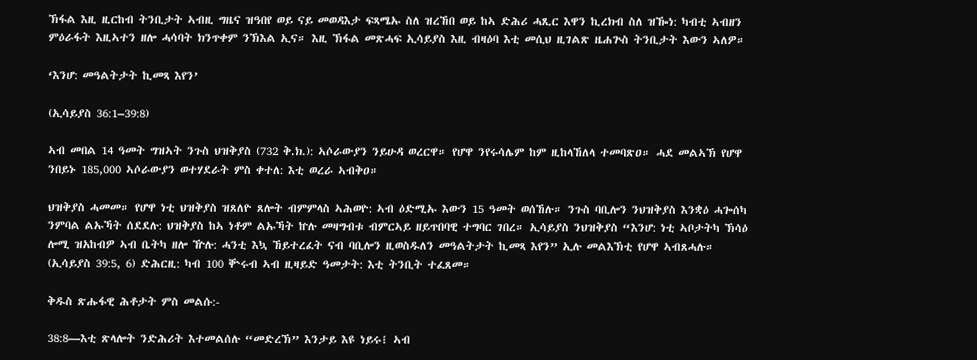ኽፋል እዚ ዚርከብ ትንቢታት ኣብዚ ግዜና ዝዓበየ ወይ ናይ መወዳእታ ፍጻሜኡ ስለ ዝረኸበ ወይ ከኣ ድሕሪ ሓጺር እዋን ኪረክብ ስለ ዝዀነ: ካብቲ ኣብዘን ምዕራፋት እዚኣተን ዘሎ ሓሳባት ክንጥቀም ንኽእል ኢና። እዚ ኽፋል መጽሓፍ ኢሳይያስ እዚ ብዛዕባ እቲ መሲህ ዚገልጽ ዜሐጕስ ትንቢታት እውን ኣለዎ።

‘እንሆ: መዓልትታት ኪመጻ እየን’

(ኢሳይያስ 36:1–39:8)

ኣብ መበል 14 ዓመት ግዝኣት ንጉስ ህዝቅያስ (732 ቅ.ክ.): ኣሶራውያን ንይሁዳ ወረርዋ። የሆዋ ንየሩሳሌም ከም ዚከላኸለላ ተመባጽዐ። ሓደ መልኣኽ የሆዋ ንበይኑ 185,000 ኣሶራውያን ወተሃደራት ምስ ቀተለ: እቲ ወረራ ኣብቅዐ።

ህዝቅያስ ሓመመ። የሆዋ ነቲ ህዝቅያስ ዝጸለዮ ጸሎት ብምምላስ ኣሕወዮ: ኣብ ዕድሚኡ እውን 15 ዓመት ወሰኸሉ። ንጉስ ባቢሎን ንህዝቅያስ እንቋዕ ሓጐሰካ ንምባል ልኡኻት ሰደደሉ: ህዝቅያስ ከኣ ነቶም ልኡኻት ኵሉ መዛግብቱ ብምርኣይ ዘይጥበባዊ ተግባር ገበረ። ኢሳይያስ ንህዝቅያስ “እንሆ: ነቲ ኣቦታትካ ኽሳዕ ሎሚ ዝአከብዎ ኣብ ቤትካ ዘሎ ዅሉ: ሓንቲ እኳ ኸይተረፈት ናብ ባቢሎን ዚወስዱለን መዓልትታት ኪመጻ እየን” ኢሉ መልእኽቲ የሆዋ ኣብጸሓሉ። (ኢሳይያስ 39:5, 6) ድሕርዚ: ካብ 100 ቝሩብ ኣብ ዚዛይድ ዓመታት: እቲ ትንቢት ተፈጸመ።

ቅዱስ ጽሑፋዊ ሕቶታት ምስ መልሱ:-

38:8—እቲ ጽላሎት ንድሕሪት እተመልሰሉ “መድረኽ” እንታይ እዩ ነይሩ፧ ኣብ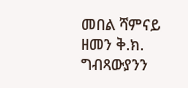መበል ሻምናይ ዘመን ቅ.ክ. ግብጻውያንን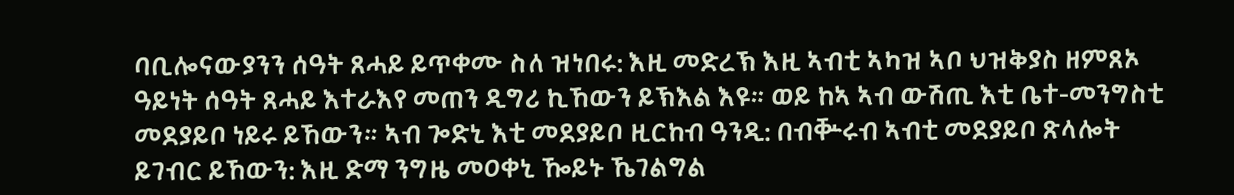ባቢሎናውያንን ሰዓት ጸሓይ ይጥቀሙ ስለ ዝነበሩ: እዚ መድረኽ እዚ ኣብቲ ኣካዝ ኣቦ ህዝቅያስ ዘምጸኦ ዓይነት ሰዓት ጸሓይ እተራእየ መጠን ዲግሪ ኪኸውን ይኽእል እዩ። ወይ ከኣ ኣብ ውሽጢ እቲ ቤተ-መንግስቲ መደያይቦ ነይሩ ይኸውን። ኣብ ጐድኒ እቲ መደያይቦ ዚርከብ ዓንዲ: በብቝሩብ ኣብቲ መደያይቦ ጽላሎት ይገብር ይኸውን: እዚ ድማ ንግዜ መዐቀኒ ዀይኑ ኼገልግል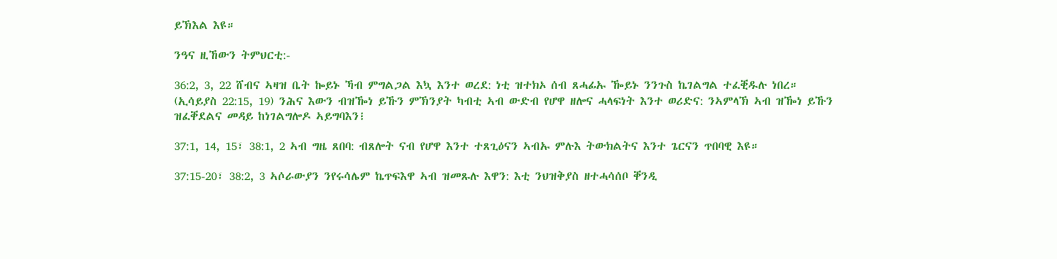ይኽእል እዩ።

ንዓና ዚኸውን ትምህርቲ:-

36:2, 3, 22 ሸብና ኣዛዝ ቤት ኰይኑ ኻብ ምግልጋል እኳ እንተ ወረደ: ነቲ ዝተክኦ ሰብ ጸሓፊኡ ዀይኑ ንንጉስ ኬገልግል ተፈቒዱሉ ነበረ። (ኢሳይያስ 22:15, 19) ንሕና እውን ብዝዀነ ይኹን ምኽንያት ካብቲ ኣብ ውድብ የሆዋ ዘሎና ሓላፍነት እንተ ወሪድና: ንኣምላኽ ኣብ ዝዀነ ይኹን ዝፈቐደልና መዳይ ከነገልግሎዶ ኣይግባእን፧

37:1, 14, 15፣ 38:1, 2 ኣብ ግዜ ጸበባ: ብጸሎት ናብ የሆዋ እንተ ተጸጊዕናን ኣብኡ ምሉእ ትውክልትና እንተ ጌርናን ጥበባዊ እዩ።

37:15-20፣ 38:2, 3 ኣሶራውያን ንየሩሳሌም ኬጥፍእዋ ኣብ ዝመጹሉ እዋን: እቲ ንህዝቅያስ ዘተሓሳሰቦ ቐንዲ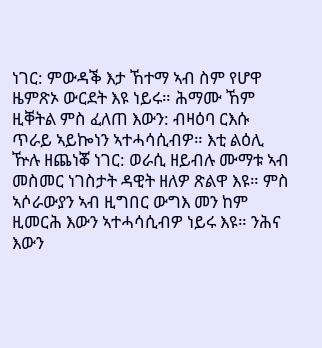ነገር: ምውዳቕ እታ ኸተማ ኣብ ስም የሆዋ ዜምጽኦ ውርደት እዩ ነይሩ። ሕማሙ ኸም ዚቐትል ምስ ፈለጠ እውን: ብዛዕባ ርእሱ ጥራይ ኣይኰነን ኣተሓሳሲብዎ። እቲ ልዕሊ ዅሉ ዘጨነቖ ነገር: ወራሲ ዘይብሉ ሙማቱ ኣብ መስመር ነገስታት ዳዊት ዘለዎ ጽልዋ እዩ። ምስ ኣሶራውያን ኣብ ዚግበር ውግእ መን ከም ዚመርሕ እውን ኣተሓሳሲብዎ ነይሩ እዩ። ንሕና እውን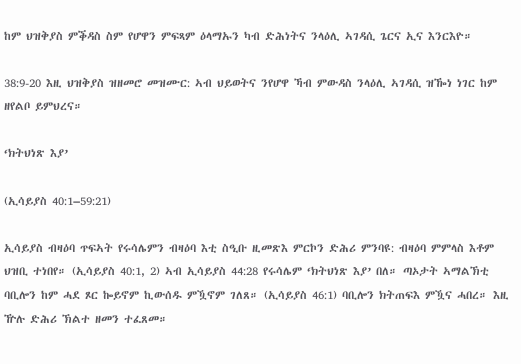ከም ህዝቅያስ ምቕዳስ ስም የሆዋን ምፍጻም ዕላማኡን ካብ ድሕነትና ንላዕሊ ኣገዳሲ ጌርና ኢና እንርእዮ።

38:9-20 እዚ ህዝቅያስ ዝዘመሮ መዝሙር: ኣብ ህይወትና ንየሆዋ ኻብ ምውዳስ ንላዕሊ ኣገዳሲ ዝዀነ ነገር ከም ዘየልቦ ይምህረና።

‘ክትህነጽ እያ’

(ኢሳይያስ 40:1–59:21)

ኢሳይያስ ብዛዕባ ጥፍኣት የሩሳሌምን ብዛዕባ እቲ ስዒቡ ዚመጽእ ምርኮን ድሕሪ ምንባዩ: ብዛዕባ ምምላስ እቶም ህዝቢ ተነበየ። (ኢሳይያስ 40:1, 2) ኣብ ኢሳይያስ 44:28 የሩሳሌም ‘ክትህነጽ እያ’ በለ። ጣኦታት ኣማልኽቲ ባቢሎን ከም ሓደ ጾር ኰይኖም ኪውሰዱ ምዃኖም ገለጸ። (ኢሳይያስ 46:1) ባቢሎን ክትጠፍእ ምዃና ሓበረ። እዚ ዅሉ ድሕሪ ኽልተ ዘመን ተፈጸመ።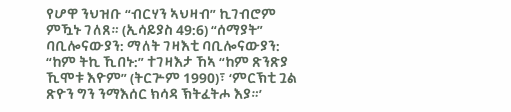የሆዋ ንህዝቡ “ብርሃን ኣህዛብ” ኪገብሮም ምዃኑ ገለጸ። (ኢሳይያስ 49:6) “ሰማያት” ባቢሎናውያን: ማለት ገዛእቲ ባቢሎናውያን: “ከም ትኪ ኺበኑ:” ተገዛእታ ኸኣ “ከም ጽንጽያ ኺሞቱ እዮም” (ትርጕም 1990)፣ ‘ምርኽቲ ጓል ጽዮን ግን ንማእሰር ክሳዳ ኽትፈትሖ እያ።’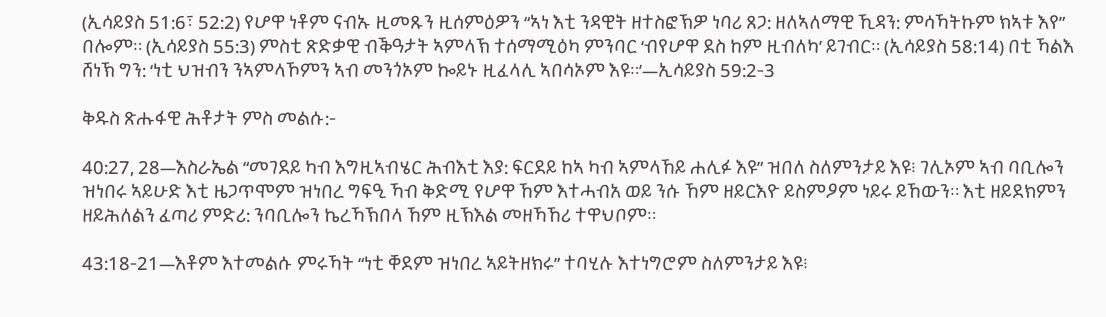(ኢሳይያስ 51:6፣ 52:2) የሆዋ ነቶም ናብኡ ዚመጹን ዚሰምዕዎን “ኣነ እቲ ንዳዊት ዘተስፎኽዎ ነባሪ ጸጋ: ዘለኣለማዊ ኺዳን: ምሳኻትኩም ክኣቱ እየ” በሎም። (ኢሳይያስ 55:3) ምስቲ ጽድቃዊ ብቕዓታት ኣምላኽ ተሰማሚዕካ ምንባር ‘ብየሆዋ ደስ ከም ዚብለካ’ ይገብር። (ኢሳይያስ 58:14) በቲ ኻልእ ሸነኽ ግን: ‘ነቲ ህዝብን ንኣምላኾምን ኣብ መንጎኦም ኰይኑ ዚፈላሊ ኣበሳኦም እዩ።’—ኢሳይያስ 59:2-3

ቅዱስ ጽሑፋዊ ሕቶታት ምስ መልሱ:-

40:27, 28—እስራኤል “መገደይ ካብ እግዚኣብሄር ሕብእቲ እያ: ፍርደይ ከኣ ካብ ኣምላኸይ ሐሊፉ እዩ” ዝበለ ስለምንታይ እዩ፧ ገሊኦም ኣብ ባቢሎን ዝነበሩ ኣይሁድ እቲ ዜጋጥሞም ዝነበረ ግፍዒ ኻብ ቅድሚ የሆዋ ኸም እተሓብአ ወይ ንሱ ኸም ዘይርእዮ ይስምዖም ነይሩ ይኸውን። እቲ ዘይደክምን ዘይሕለልን ፈጣሪ ምድሪ: ንባቢሎን ኬረኻኽበላ ኸም ዚኽእል መዘኻኸሪ ተዋህቦም።

43:18-21—እቶም እተመልሱ ምሩኻት “ነቲ ቐደም ዝነበረ ኣይትዘክሩ” ተባሂሉ እተነግሮም ስለምንታይ እዩ፧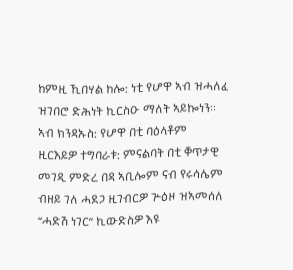ከምዚ ኺበሃል ከሎ: ነቲ የሆዋ ኣብ ዝሓለፈ ዝገበሮ ድሕነት ኪርስዑ ማለት ኣይኰነን። ኣብ ክንዳኡስ: የሆዋ በቲ ባዕላቶም ዚርእይዎ ተግባራቱ: ምናልባት በቲ ቐጥታዊ መገዲ ምድረ በዳ ኣቢሎም ናብ የሩሳሌም ብዘይ ገለ ሓደጋ ዚገብርዎ ጕዕዞ ዝኣመሰለ “ሓድሽ ነገር” ኪውድስዎ እዩ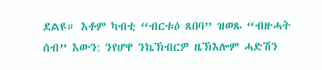ደልዩ። እቶም ካብቲ “ብርቱዕ ጸበባ” ዝወጹ “ብዙሓት ሰብ” እውን: ንየሆዋ ንኬኽብርዎ ዜኽእሎም ሓድሽን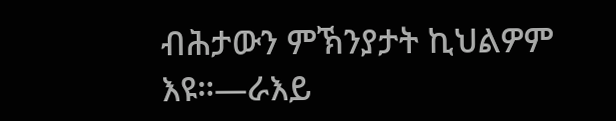ብሕታውን ምኽንያታት ኪህልዎም እዩ።—ራእይ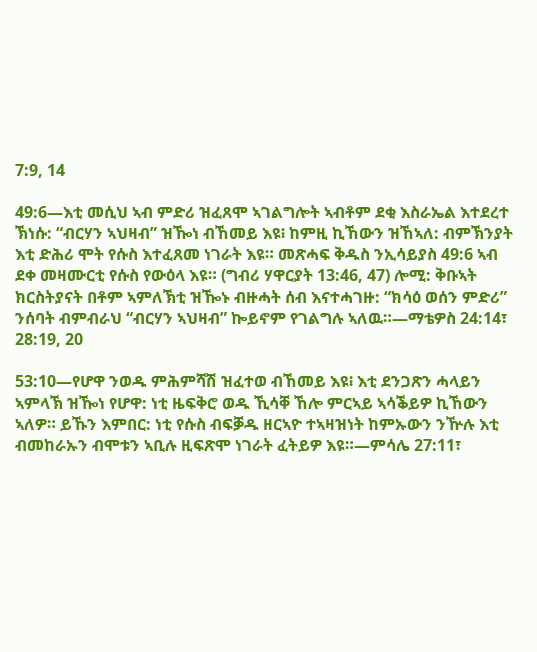7:9, 14

49:6—እቲ መሲህ ኣብ ምድሪ ዝፈጸሞ ኣገልግሎት ኣብቶም ደቂ እስራኤል እተደረተ ኽነሱ: “ብርሃን ኣህዛብ” ዝዀነ ብኸመይ እዩ፧ ከምዚ ኪኸውን ዝኸኣለ: ብምኽንያት እቲ ድሕሪ ሞት የሱስ እተፈጸመ ነገራት እዩ። መጽሓፍ ቅዱስ ንኢሳይያስ 49:6 ኣብ ደቀ መዛሙርቲ የሱስ የውዕላ እዩ። (ግብሪ ሃዋርያት 13:46, 47) ሎሚ: ቅቡኣት ክርስትያናት በቶም ኣምለኽቲ ዝዀኑ ብዙሓት ሰብ እናተሓገዙ: “ክሳዕ ወሰን ምድሪ” ንሰባት ብምብራህ “ብርሃን ኣህዛብ” ኰይኖም የገልግሉ ኣለዉ።—ማቴዎስ 24:14፣ 28:19, 20

53:10—የሆዋ ንወዱ ምሕምሻሽ ዝፈተወ ብኸመይ እዩ፧ እቲ ደንጋጽን ሓላይን ኣምላኽ ዝዀነ የሆዋ: ነቲ ዜፍቅሮ ወዱ ኺሳቐ ኸሎ ምርኣይ ኣሳቕይዎ ኪኸውን ኣለዎ። ይኹን እምበር: ነቲ የሱስ ብፍቓዱ ዘርኣዮ ተኣዛዝነት ከምኡውን ንዅሉ እቲ ብመከራኡን ብሞቱን ኣቢሉ ዚፍጽሞ ነገራት ፈትይዎ እዩ።—ምሳሌ 27:11፣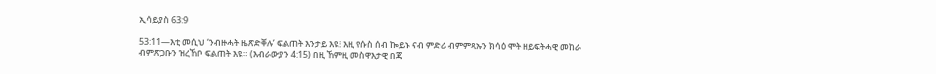ኢሳይያስ 63:9

53:11—እቲ መሲህ ‘ንብዙሓት ዜጽድቐሉ’ ፍልጠት እንታይ እዩ፧ እዚ የሱስ ሰብ ኰይኑ ናብ ምድሪ ብምምጻኡን ክሳዕ ሞት ዘይፍትሓዊ መከራ ብምጽጋቡን ዝረኸቦ ፍልጠት እዩ። (እብራውያን 4:15) በዚ ኸምዚ መስዋእታዊ በጃ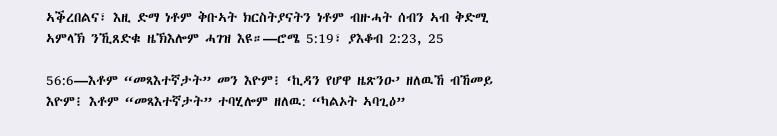ኣቕረበልና፣ እዚ ድማ ነቶም ቅቡኣት ክርስትያናትን ነቶም ብዙሓት ሰብን ኣብ ቅድሚ ኣምላኽ ንኺጸድቁ ዜኽእሎም ሓገዝ እዩ።—ሮሜ 5:19፣ ያእቆብ 2:23, 25

56:6—እቶም “መጻእተኛታት” መን እዮም፧ ‘ኪዳን የሆዋ ዜጽንዑ’ ዘለዉኸ ብኸመይ እዮም፧ እቶም “መጻእተኛታት” ተባሂሎም ዘለዉ: “ካልኦት ኣባጊዕ”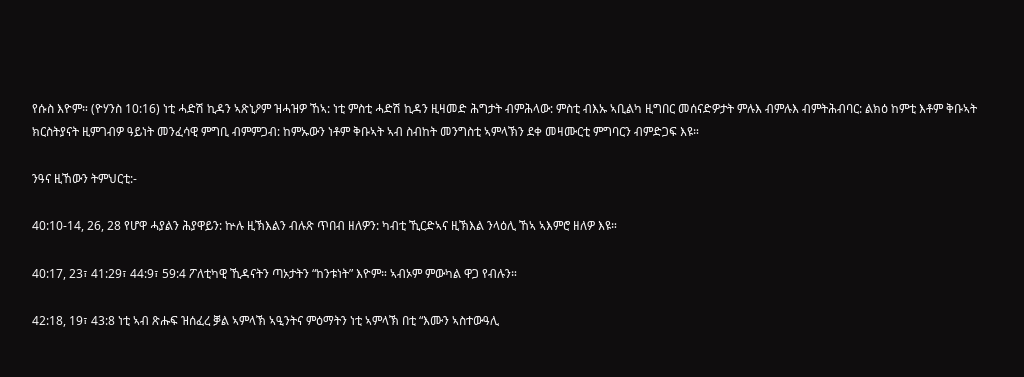የሱስ እዮም። (ዮሃንስ 10:16) ነቲ ሓድሽ ኪዳን ኣጽኒዖም ዝሓዝዎ ኸኣ: ነቲ ምስቲ ሓድሽ ኪዳን ዚዛመድ ሕግታት ብምሕላው: ምስቲ ብእኡ ኣቢልካ ዚግበር መሰናድዎታት ምሉእ ብምሉእ ብምትሕብባር: ልክዕ ከምቲ እቶም ቅቡኣት ክርስትያናት ዚምገብዎ ዓይነት መንፈሳዊ ምግቢ ብምምጋብ: ከምኡውን ነቶም ቅቡኣት ኣብ ስብከት መንግስቲ ኣምላኽን ደቀ መዛሙርቲ ምግባርን ብምድጋፍ እዩ።

ንዓና ዚኸውን ትምህርቲ:-

40:10-14, 26, 28 የሆዋ ሓያልን ሕያዋይን: ኵሉ ዚኽእልን ብሉጽ ጥበብ ዘለዎን: ካብቲ ኺርድኣና ዚኽእል ንላዕሊ ኸኣ ኣእምሮ ዘለዎ እዩ።

40:17, 23፣ 41:29፣ 44:9፣ 59:4 ፖለቲካዊ ኺዳናትን ጣኦታትን “ከንቱነት” እዮም። ኣብኦም ምውካል ዋጋ የብሉን።

42:18, 19፣ 43:8 ነቲ ኣብ ጽሑፍ ዝሰፈረ ቓል ኣምላኽ ኣዒንትና ምዕማትን ነቲ ኣምላኽ በቲ “እሙን ኣስተውዓሊ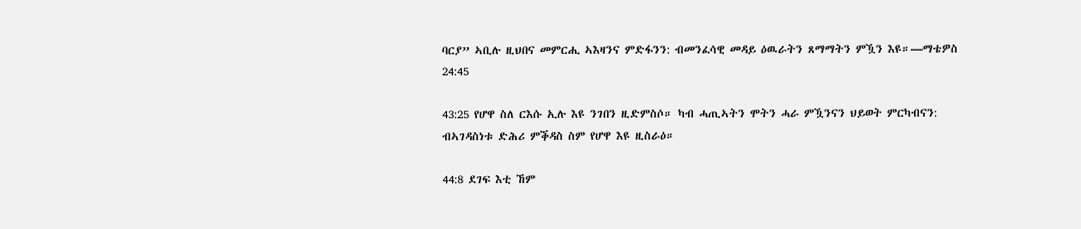ባርያ” ኣቢሉ ዚህበና መምርሒ ኣእዛንና ምድፋንን: ብመንፈሳዊ መዳይ ዕዉራትን ጸማማትን ምዃን እዩ።—ማቴዎስ 24:45

43:25 የሆዋ ስለ ርእሱ ኢሉ እዩ ንገበን ዚድምስሶ። ካብ ሓጢኣትን ሞትን ሓራ ምዃንናን ህይወት ምርካብናን: ብኣገዳስነቱ ድሕሪ ምቕዳስ ስም የሆዋ እዩ ዚስራዕ።

44:8 ደገፍ እቲ ኸም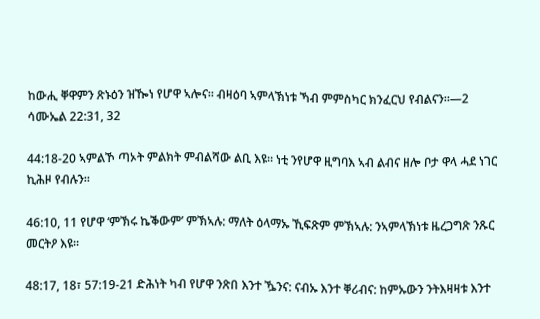ከውሒ ቐዋምን ጽኑዕን ዝዀነ የሆዋ ኣሎና። ብዛዕባ ኣምላኽነቱ ኻብ ምምስካር ክንፈርህ የብልናን።—2 ሳሙኤል 22:31, 32

44:18-20 ኣምልኾ ጣኦት ምልክት ምብልሻው ልቢ እዩ። ነቲ ንየሆዋ ዚግባእ ኣብ ልብና ዘሎ ቦታ ዋላ ሓደ ነገር ኪሕዞ የብሉን።

46:10, 11 የሆዋ ‘ምኽሩ ኬቕውም’ ምኽኣሉ: ማለት ዕላማኡ ኺፍጽም ምኽኣሉ: ንኣምላኽነቱ ዜረጋግጽ ንጹር መርትዖ እዩ።

48:17, 18፣ 57:19-21 ድሕነት ካብ የሆዋ ንጽበ እንተ ዄንና: ናብኡ እንተ ቐሪብና: ከምኡውን ንትእዛዛቱ እንተ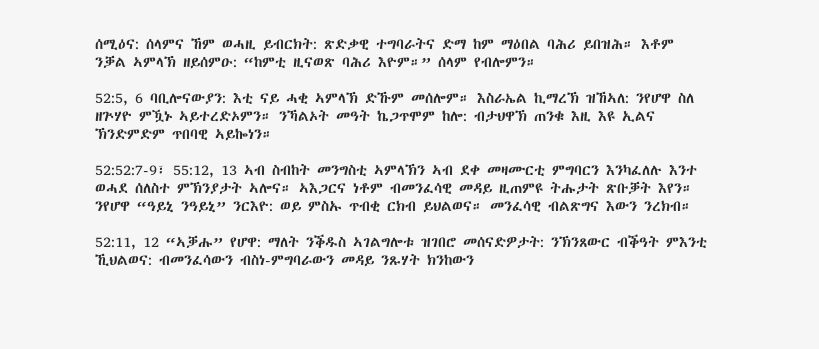ሰሚዕና: ሰላምና ኸም ወሓዚ ይብርክት: ጽድቃዊ ተግባራትና ድማ ከም ማዕበል ባሕሪ ይበዝሕ። እቶም ንቓል ኣምላኽ ዘይሰምዑ: “ከምቲ ዚናወጽ ባሕሪ እዮም።” ሰላም የብሎምን።

52:5, 6 ባቢሎናውያን: እቲ ናይ ሓቂ ኣምላኽ ድኹም መሰሎም። እስራኤል ኪማረኽ ዝኸኣለ: ንየሆዋ ስለ ዘጕሃዮ ምዃኑ ኣይተረድኦምን። ንኻልኦት መዓት ኬጋጥሞም ከሎ: ብታህዋኽ ጠንቁ እዚ እዩ ኢልና ኽንድምድም ጥበባዊ ኣይኰነን።

52:52:7-9፣ 55:12, 13 ኣብ ስብከት መንግስቲ ኣምላኽን ኣብ ደቀ መዛሙርቲ ምግባርን እንካፈለሉ እንተ ወሓደ ሰለስተ ምኽንያታት ኣሎና። ኣእጋርና ነቶም ብመንፈሳዊ መዳይ ዚጠምዩ ትሑታት ጽቡቓት እየን። ንየሆዋ “ዓይኒ ንዓይኒ” ንርእዮ: ወይ ምስኡ ጥብቂ ርክብ ይህልወና። መንፈሳዊ ብልጽግና እውን ንረክብ።

52:11, 12 “ኣቓሑ” የሆዋ: ማለት ንቕዱስ ኣገልግሎቱ ዝገበሮ መሰናድዎታት: ንኽንጸውር ብቕዓት ምእንቲ ኺህልወና: ብመንፈሳውን ብስነ-ምግባራውን መዳይ ንጹሃት ክንከውን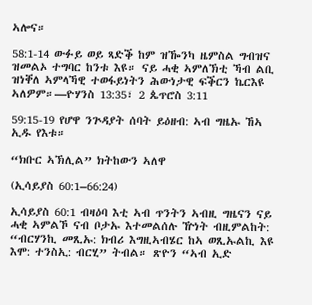ኣሎና።

58:1-14 ውፉይ ወይ ጻድቕ ከም ዝዀንካ ዜምስል ግብዝና ዝመልኦ ተግባር ከንቱ እዩ። ናይ ሓቂ ኣምለኽቲ ኻብ ልቢ ዝነቐለ ኣምላኻዊ ተወፋይነትን ሕውነታዊ ፍቕርን ኬርእዩ ኣለዎም።—ዮሃንስ 13:35፣ 2 ጴጥሮስ 3:11

59:15-19 የሆዋ ንጕዳያት ሰባት ይዕዘብ: ኣብ ግዜኡ ኸኣ ኢዱ የእቱ።

“ክቡር ኣኽሊል” ክትከውን ኣለዋ

(ኢሳይያስ 60:1–66:24)

ኢሳይያስ 60:1 ብዛዕባ እቲ ኣብ ጥንትን ኣብዚ ግዜናን ናይ ሓቂ ኣምልኾ ናብ ቦታኡ እተመልሰሉ ዅነት ብዚምልከት: “ብርሃንኪ መጺኡ: ክብሪ እግዚኣብሄር ከኣ ወጺኡልኪ እዩ እሞ: ተንስኢ: ብርሂ” ትብል። ጽዮን “ኣብ ኢድ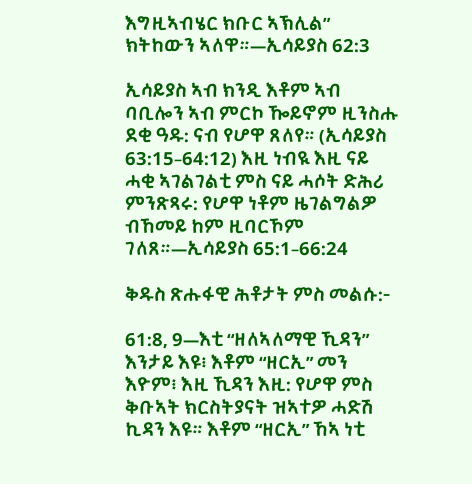እግዚኣብሄር ክቡር ኣኽሊል” ክትከውን ኣለዋ።—ኢሳይያስ 62:3

ኢሳይያስ ኣብ ክንዲ እቶም ኣብ ባቢሎን ኣብ ምርኮ ዀይኖም ዚንስሑ ደቂ ዓዱ: ናብ የሆዋ ጸለየ። (ኢሳይያስ 63:15–64:12) እዚ ነብዪ እዚ ናይ ሓቂ ኣገልገልቲ ምስ ናይ ሓሶት ድሕሪ ምንጽጻሩ: የሆዋ ነቶም ዜገልግልዎ ብኸመይ ከም ዚባርኾም ገለጸ።—ኢሳይያስ 65:1–66:24

ቅዱስ ጽሑፋዊ ሕቶታት ምስ መልሱ:-

61:8, 9—እቲ “ዘለኣለማዊ ኺዳን” እንታይ እዩ፧ እቶም “ዘርኢ” መን እዮም፧ እዚ ኺዳን እዚ: የሆዋ ምስ ቅቡኣት ክርስትያናት ዝኣተዎ ሓድሽ ኪዳን እዩ። እቶም “ዘርኢ” ኸኣ ነቲ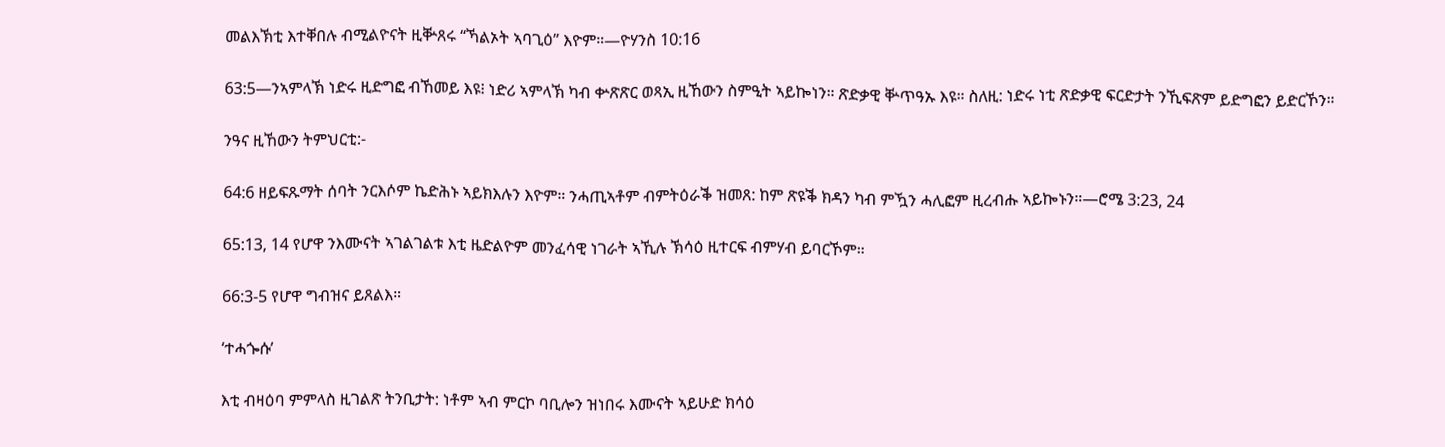መልእኽቲ እተቐበሉ ብሚልዮናት ዚቝጸሩ “ኻልኦት ኣባጊዕ” እዮም።—ዮሃንስ 10:16

63:5—ንኣምላኽ ነድሩ ዚድግፎ ብኸመይ እዩ፧ ነድሪ ኣምላኽ ካብ ቍጽጽር ወጻኢ ዚኸውን ስምዒት ኣይኰነን። ጽድቃዊ ቝጥዓኡ እዩ። ስለዚ: ነድሩ ነቲ ጽድቃዊ ፍርድታት ንኺፍጽም ይድግፎን ይድርኾን።

ንዓና ዚኸውን ትምህርቲ:-

64:6 ዘይፍጹማት ሰባት ንርእሶም ኬድሕኑ ኣይክእሉን እዮም። ንሓጢኣቶም ብምትዕራቕ ዝመጸ: ከም ጽዩቕ ክዳን ካብ ምዃን ሓሊፎም ዚረብሑ ኣይኰኑን።—ሮሜ 3:23, 24

65:13, 14 የሆዋ ንእሙናት ኣገልገልቱ እቲ ዜድልዮም መንፈሳዊ ነገራት ኣኺሉ ኽሳዕ ዚተርፍ ብምሃብ ይባርኾም።

66:3-5 የሆዋ ግብዝና ይጸልእ።

‘ተሓጐሱ’

እቲ ብዛዕባ ምምላስ ዚገልጽ ትንቢታት: ነቶም ኣብ ምርኮ ባቢሎን ዝነበሩ እሙናት ኣይሁድ ክሳዕ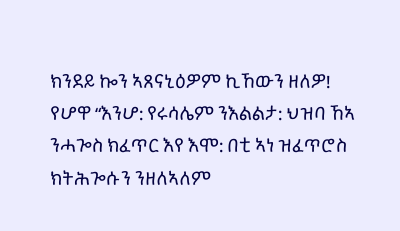ክንደይ ኰን ኣጸናኒዕዎም ኪኸውን ዘለዎ! የሆዋ “እንሆ: የሩሳሌም ንእልልታ: ህዝባ ኸኣ ንሓጐስ ክፈጥር እየ እሞ: በቲ ኣነ ዝፈጥሮስ ክትሕጐሱን ንዘለኣለም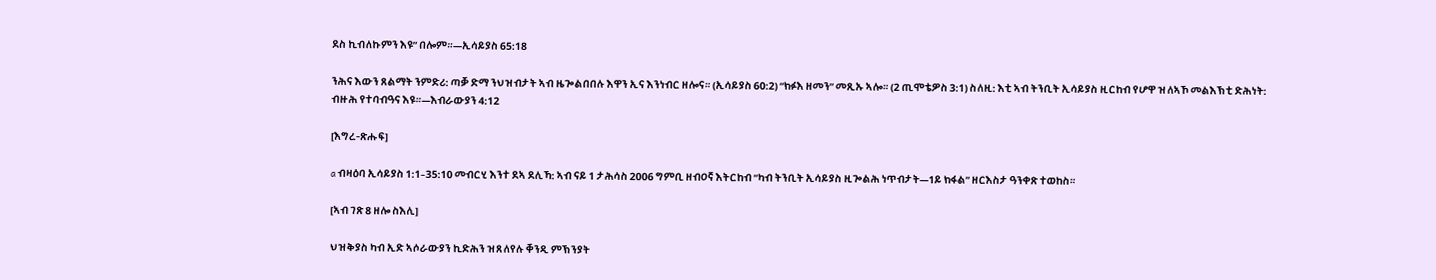ደስ ኪብለኩምን እዩ” በሎም።—ኢሳይያስ 65:18

ንሕና እውን ጸልማት ንምድሪ: ጣቓ ድማ ንህዝብታት ኣብ ዜጐልበበሉ እዋን ኢና እንነብር ዘሎና። (ኢሳይያስ 60:2) “ክፉእ ዘመን” መጺኡ ኣሎ። (2 ጢሞቴዎስ 3:1) ስለዚ: እቲ ኣብ ትንቢት ኢሳይያስ ዚርከብ የሆዋ ዝለኣኾ መልእኽቲ ድሕነት: ብዙሕ የተባብዓና እዩ።—እብራውያን 4:12

[እግረ-ጽሑፍ]

a ብዛዕባ ኢሳይያስ 1:1–35:10 መብርሂ እንተ ደኣ ደሊኻ: ኣብ ናይ 1 ታሕሳስ 2006 ግምቢ ዘብዐኛ እትርከብ “ካብ ትንቢት ኢሳይያስ ዚጐልሕ ነጥብታት—1ይ ክፋል” ዘርእስታ ዓንቀጽ ተወከስ።

[ኣብ ገጽ 8 ዘሎ ስእሊ]

ህዝቅያስ ካብ ኢድ ኣሶራውያን ኪድሕን ዝጸለየሉ ቐንዲ ምኽንያት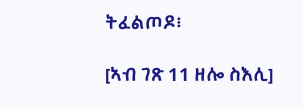ትፈልጦዶ፧

[ኣብ ገጽ 11 ዘሎ ስእሊ]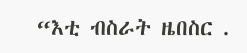“እቲ ብስራት ዜበስር .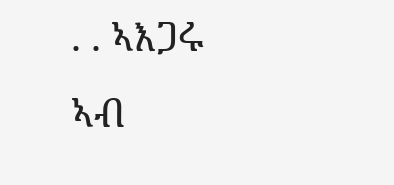. . ኣእጋሩ ኣብ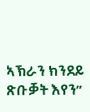ኣኽራን ክንደይ ጽቡቓት እየን”